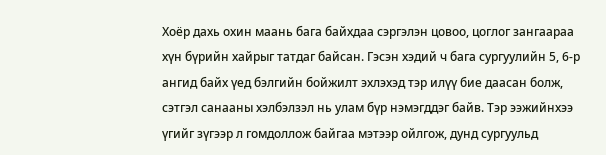Хоёр дахь охин маань бага байхдаа сэргэлэн цовоо, цоглог зангаараа хүн бүрийн хайрыг татдаг байсан. Гэсэн хэдий ч бага сургуулийн 5, 6-р ангид байх үед бэлгийн бойжилт эхлэхэд тэр илүү бие даасан болж, сэтгэл санааны хэлбэлзэл нь улам бүр нэмэгддэг байв. Тэр ээжийнхээ үгийг зүгээр л гомдоллож байгаа мэтээр ойлгож, дунд сургуульд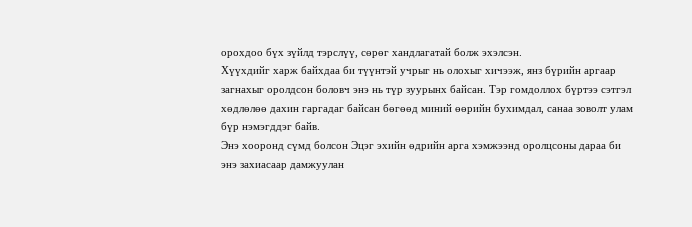орохдоо бүх зүйлд тэрслүү, сөрөг хандлагатай болж эхэлсэн.
Хүүхдийг харж байхдаа би түүнтэй учрыг нь олохыг хичээж, янз бүрийн аргаар загнахыг оролдсон боловч энэ нь түр зуурынх байсан. Тэр гомдоллох бүртээ сэтгэл хөдлөлөө дахин гаргадаг байсан бөгөөд миний өөрийн бухимдал, санаа зоволт улам бүр нэмэгддэг байв.
Энэ хооронд сүмд болсон Эцэг эхийн өдрийн арга хэмжээнд оролцсоны дараа би энэ захиасаар дамжуулан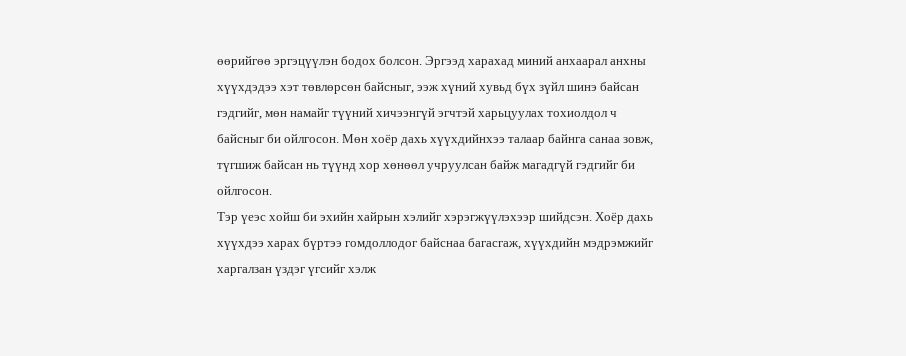өөрийгөө эргэцүүлэн бодох болсон. Эргээд харахад миний анхаарал анхны хүүхдэдээ хэт төвлөрсөн байсныг, ээж хүний хувьд бүх зүйл шинэ байсан гэдгийг, мөн намайг түүний хичээнгүй эгчтэй харьцуулах тохиолдол ч байсныг би ойлгосон. Мөн хоёр дахь хүүхдийнхээ талаар байнга санаа зовж, түгшиж байсан нь түүнд хор хөнөөл учруулсан байж магадгүй гэдгийг би ойлгосон.
Тэр үеэс хойш би эхийн хайрын хэлийг хэрэгжүүлэхээр шийдсэн. Хоёр дахь хүүхдээ харах бүртээ гомдоллодог байснаа багасгаж, хүүхдийн мэдрэмжийг харгалзан үздэг үгсийг хэлж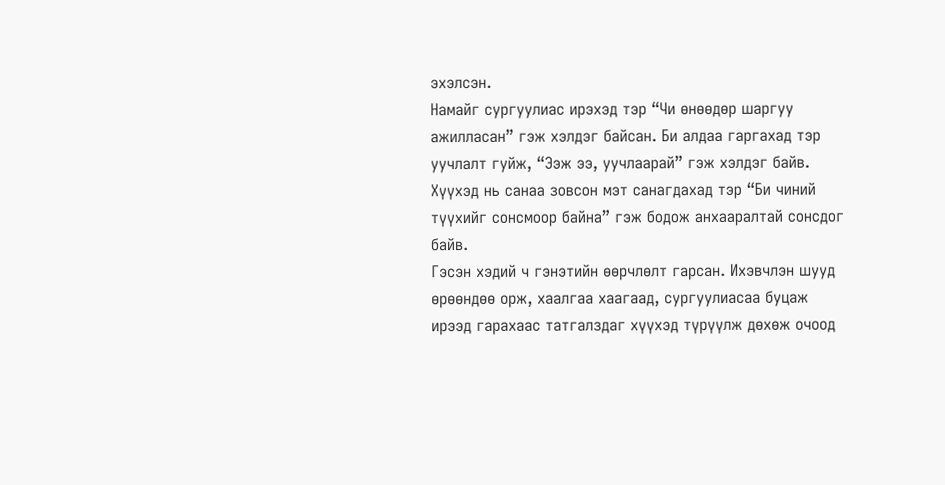эхэлсэн.
Намайг сургуулиас ирэхэд тэр “Чи өнөөдөр шаргуу ажилласан” гэж хэлдэг байсан. Би алдаа гаргахад тэр уучлалт гуйж, “Ээж ээ, уучлаарай” гэж хэлдэг байв. Хүүхэд нь санаа зовсон мэт санагдахад тэр “Би чиний түүхийг сонсмоор байна” гэж бодож анхааралтай сонсдог байв.
Гэсэн хэдий ч гэнэтийн өөрчлөлт гарсан. Ихэвчлэн шууд өрөөндөө орж, хаалгаа хаагаад, сургуулиасаа буцаж ирээд гарахаас татгалздаг хүүхэд түрүүлж дөхөж очоод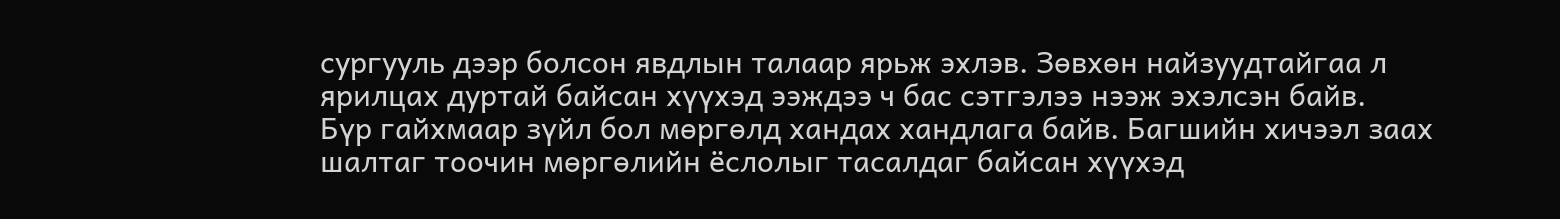сургууль дээр болсон явдлын талаар ярьж эхлэв. Зөвхөн найзуудтайгаа л ярилцах дуртай байсан хүүхэд ээждээ ч бас сэтгэлээ нээж эхэлсэн байв.
Бүр гайхмаар зүйл бол мөргөлд хандах хандлага байв. Багшийн хичээл заах шалтаг тоочин мөргөлийн ёслолыг тасалдаг байсан хүүхэд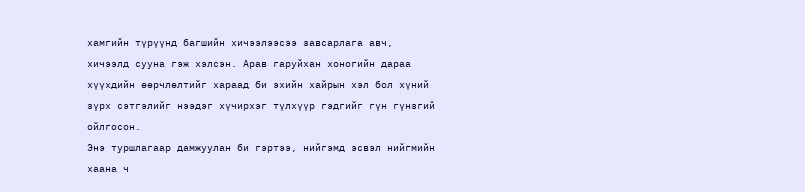хамгийн түрүүнд багшийн хичээлээсээ завсарлага авч, хичээлд сууна гэж хэлсэн. Арав гаруйхан хоногийн дараа хүүхдийн өөрчлөлтийг хараад би эхийн хайрын хэл бол хүний зүрх сэтгэлийг нээдэг хүчирхэг түлхүүр гэдгийг гүн гүнзгий ойлгосон.
Энэ туршлагаар дамжуулан би гэртээ, нийгэмд эсвэл нийгмийн хаана ч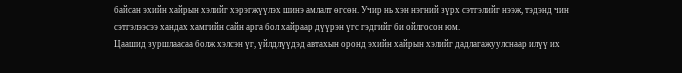байсан эхийн хайрын хэлийг хэрэгжүүлэх шинэ амлалт өгсөн. Учир нь хэн нэгний зүрх сэтгэлийг нээж, тэдэнд чин сэтгэлээсээ хандах хамгийн сайн арга бол хайраар дүүрэн үгс гэдгийг би ойлгосон юм.
Цаашид зуршлаасаа болж хэлсэн үг, үйлдлүүдэд автахын оронд эхийн хайрын хэлийг дадлагажуулснаар илүү их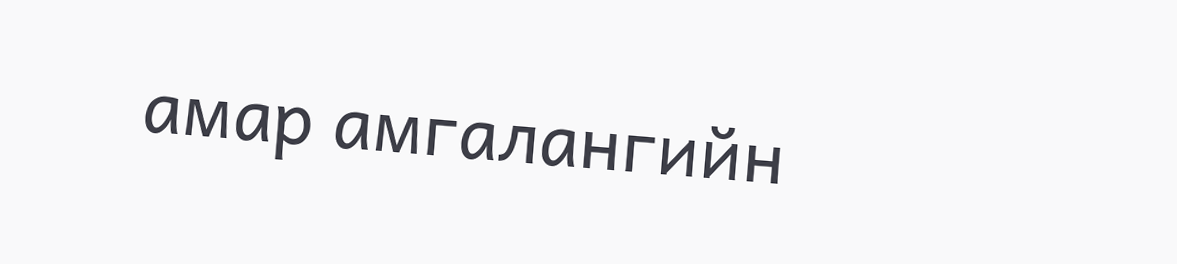амар амгалангийн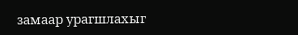замаар урагшлахыг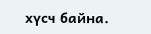хүсч байна.